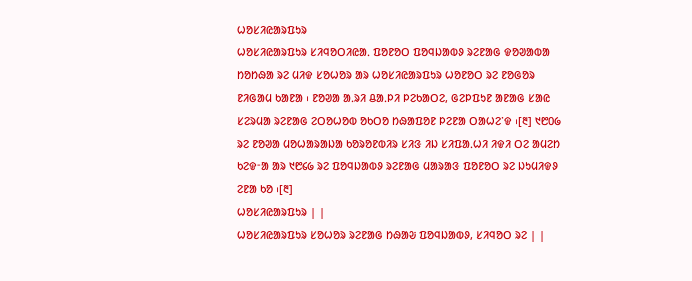ᱦᱚᱥᱤᱭᱟᱨᱯᱩᱨ
ᱦᱚᱥᱤᱭᱟᱨᱯᱩᱨ ᱥᱤᱧᱚᱛᱤᱭᱟᱹ ᱯᱚᱱᱚᱛ ᱯᱚᱧᱡᱟᱵᱽ ᱨᱮᱱᱟᱜ ᱫᱚᱣᱟᱵᱟ ᱴᱚᱴᱷᱟ ᱨᱮ ᱢᱤᱫ ᱥᱚᱦᱚᱨ ᱟᱨ ᱦᱚᱥᱤᱭᱟᱨᱯᱩᱨ ᱦᱚᱱᱚᱛ ᱨᱮ ᱱᱚᱜᱚᱨ ᱱᱤᱜᱟᱢ ᱠᱟᱱᱟ ᱾ ᱱᱚᱣᱟ ᱟᱹᱨᱤ ᱪᱟᱹᱞᱤ ᱞᱮᱠᱟᱛᱮ, ᱜᱮᱞᱯᱩᱱ ᱟᱱᱟᱜ ᱥᱟᱭ ᱥᱮᱨᱢᱟ ᱨᱮᱱᱟᱜ ᱮᱛᱚᱦᱚᱵ ᱚᱠᱛᱚ ᱴᱷᱟᱯᱚᱱ ᱞᱮᱱᱟ ᱛᱟᱦᱮᱸᱫ ᱾[᱓] ᱑᱘᱐᱙ ᱨᱮ ᱱᱚᱣᱟ ᱢᱚᱦᱟᱨᱟᱡᱟ ᱠᱚᱨᱚᱱᱵᱤᱨ ᱥᱤᱝ ᱤᱡ ᱥᱤᱯᱟᱹᱦᱤ ᱤᱫᱤ ᱛᱮ ᱟᱢᱮᱴ ᱠᱮᱫᱼᱟ ᱟᱨ ᱑᱘᱔᱙ ᱨᱮ ᱯᱚᱧᱡᱟᱵᱽ ᱨᱮᱱᱟᱜ ᱢᱟᱨᱟᱝ ᱯᱚᱱᱚᱛ ᱨᱮ ᱡᱩᱢᱤᱫᱽ ᱮᱱᱟ ᱠᱚ ᱾[᱓]
ᱦᱚᱥᱤᱭᱟᱨᱯᱩᱨ | |
ᱦᱚᱥᱤᱭᱟᱨᱯᱩᱨ ᱥᱚᱦᱚᱨ ᱨᱮᱱᱟᱜ ᱴᱷᱟᱶ ᱯᱚᱧᱡᱟᱵᱽ, ᱥᱤᱧᱚᱛ ᱨᱮ | |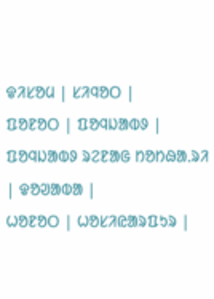ᱫᱤᱥᱚᱢ | ᱥᱤᱧᱚᱛ |
ᱯᱚᱱᱚᱛ | ᱯᱚᱧᱡᱟᱵᱽ |
ᱯᱚᱧᱡᱟᱵᱽ ᱨᱮᱱᱟᱜ ᱴᱚᱴᱷᱟᱹᱨᱤ | ᱫᱚᱣᱟᱵᱟ |
ᱦᱚᱱᱚᱛ | ᱦᱚᱥᱤᱭᱟᱨᱯᱩᱨ |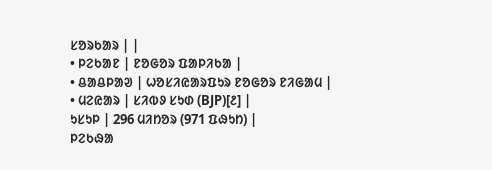ᱥᱚᱨᱠᱟᱨ | |
• ᱞᱮᱠᱟᱱ | ᱱᱚᱜᱚᱨ ᱯᱟᱞᱤᱠᱟ |
• ᱪᱟᱪᱞᱟᱣ | ᱦᱚᱥᱤᱭᱟᱨᱯᱩᱨ ᱱᱚᱜᱚᱨ ᱱᱤᱜᱟᱢ |
• ᱢᱮᱭᱟᱨ | ᱥᱤᱵᱽ ᱥᱩᱰ (BJP)[᱒] |
ᱩᱥᱩᱞ | 296 ᱢᱤᱴᱚᱨ (971 ᱯᱷᱩᱴ) |
ᱞᱮᱠᱷᱟ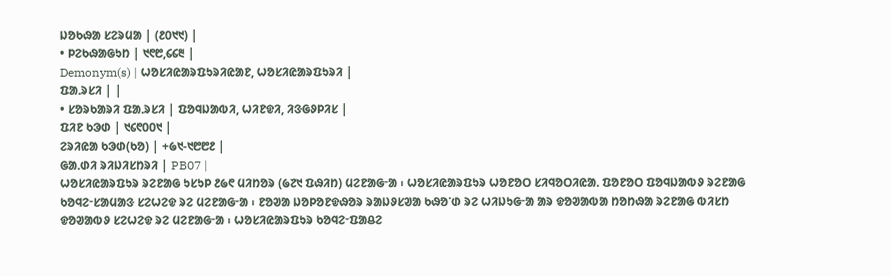ᱡᱚᱠᱷᱟ ᱥᱮᱨᱢᱟ | (᱒᱐᱑᱑) |
• ᱞᱮᱠᱷᱟᱜᱩᱴ | ᱑᱖᱘,᱔᱔᱓ |
Demonym(s) | ᱦᱚᱥᱤᱭᱟᱨᱯᱩᱨᱤᱭᱟᱱ, ᱦᱚᱥᱤᱭᱟᱨᱯᱩᱨᱤ |
ᱯᱟᱹᱨᱥᱤ | |
• ᱥᱚᱨᱠᱟᱨᱤ ᱯᱟᱹᱨᱥᱤ | ᱯᱚᱧᱡᱟᱵᱤ, ᱦᱤᱱᱫᱤ, ᱤᱝᱜᱽᱞᱤᱥ |
ᱯᱤᱱ ᱠᱳᱰ | ᱑᱔᱖᱐᱐᱑ |
ᱮᱨᱤᱭᱟ ᱠᱳᱰ(ᱠᱚ) | +᱙᱑-᱑᱘᱘᱒ |
ᱜᱟᱹᱰᱤ ᱨᱤᱡᱤᱥᱴᱨᱤ | PB07 |
ᱦᱚᱥᱤᱭᱟᱨᱯᱩᱨ ᱨᱮᱱᱟᱜ ᱩᱥᱩᱞ ᱒᱙᱖ ᱢᱤᱴᱚᱨ (᱙᱗᱑ ᱯᱷᱤᱴ) ᱢᱮᱱᱟᱜᱼᱟ ᱾ ᱦᱚᱥᱤᱭᱟᱨᱯᱩᱨ ᱦᱚᱱᱚᱛ ᱥᱤᱧᱚᱛᱤᱭᱟᱹ ᱯᱚᱱᱚᱛ ᱯᱚᱧᱡᱟᱵᱽ ᱨᱮᱱᱟᱜ ᱠᱚᱧᱮᱼᱥᱟᱢᱟᱝ ᱥᱮᱦᱮᱫ ᱨᱮ ᱢᱮᱱᱟᱜᱼᱟ ᱾ ᱱᱚᱣᱟ ᱡᱚᱞᱚᱱᱫᱷᱚᱨ ᱨᱟᱡᱽᱥᱣᱟ ᱠᱷᱚᱸᱰ ᱨᱮ ᱦᱤᱡᱩᱜᱼᱟ ᱟᱨ ᱫᱚᱣᱟᱵᱟ ᱴᱚᱴᱷᱟ ᱨᱮᱱᱟᱜ ᱵᱤᱥᱴ ᱫᱚᱣᱟᱵᱽ ᱥᱮᱦᱮᱫ ᱨᱮ ᱢᱮᱱᱟᱜᱼᱟ ᱾ ᱦᱚᱥᱤᱭᱟᱨᱯᱩᱨ ᱠᱚᱧᱮᱼᱯᱟᱪᱮ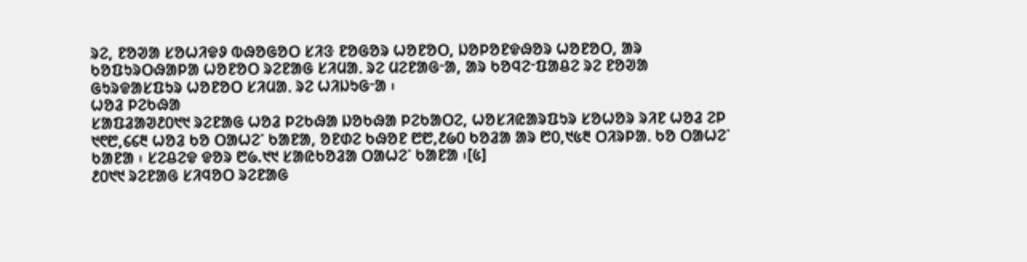ᱨᱮ, ᱱᱚᱣᱟ ᱥᱚᱦᱤᱫᱽ ᱵᱷᱚᱜᱚᱛ ᱥᱤᱝ ᱱᱚᱜᱚᱨ ᱦᱚᱱᱚᱛ, ᱡᱚᱞᱚᱱᱫᱷᱚᱨ ᱦᱚᱱᱚᱛ, ᱟᱨ ᱠᱚᱯᱩᱨᱛᱷᱟᱞᱟ ᱦᱚᱱᱚᱛ ᱨᱮᱱᱟᱜ ᱥᱤᱢᱟᱹ ᱨᱮ ᱢᱮᱱᱟᱜᱼᱟ, ᱟᱨ ᱠᱚᱧᱮᱼᱯᱟᱪᱮ ᱨᱮ ᱱᱚᱣᱟ ᱜᱩᱨᱫᱟᱥᱯᱩᱨ ᱦᱚᱱᱚᱛ ᱥᱤᱢᱟᱹ ᱨᱮ ᱦᱤᱡᱩᱜᱼᱟ ᱾
ᱦᱚᱲ ᱞᱮᱠᱷᱟ
ᱥᱟᱯᱲᱟᱣ᱒᱐᱑᱑ ᱨᱮᱱᱟᱜ ᱦᱚᱲ ᱞᱮᱠᱷᱟ ᱡᱚᱠᱷᱟ ᱞᱮᱠᱟᱛᱮ, ᱦᱚᱥᱤᱭᱟᱨᱯᱩᱨ ᱥᱚᱦᱚᱨ ᱨᱤᱱ ᱦᱚᱲ ᱮᱞ ᱑᱖᱘,᱔᱔᱓ ᱦᱚᱲ ᱠᱚ ᱛᱟᱦᱮᱸ ᱠᱟᱱᱟ, ᱚᱱᱰᱮ ᱠᱷᱚᱱ ᱘᱘,᱒᱙᱐ ᱠᱚᱲᱟ ᱟᱨ ᱘᱐,᱑᱕᱓ ᱛᱤᱨᱞᱟᱹ ᱠᱚ ᱛᱟᱦᱮᱸ ᱠᱟᱱᱟ ᱾ ᱥᱮᱪᱮᱫ ᱫᱚᱨ ᱘᱙.᱑᱑ ᱥᱟᱭᱠᱚᱲᱟ ᱛᱟᱦᱮᱸ ᱠᱟᱱᱟ ᱾[᱕]
᱒᱐᱑᱑ ᱨᱮᱱᱟᱜ ᱥᱤᱧᱚᱛ ᱨᱮᱱᱟᱜ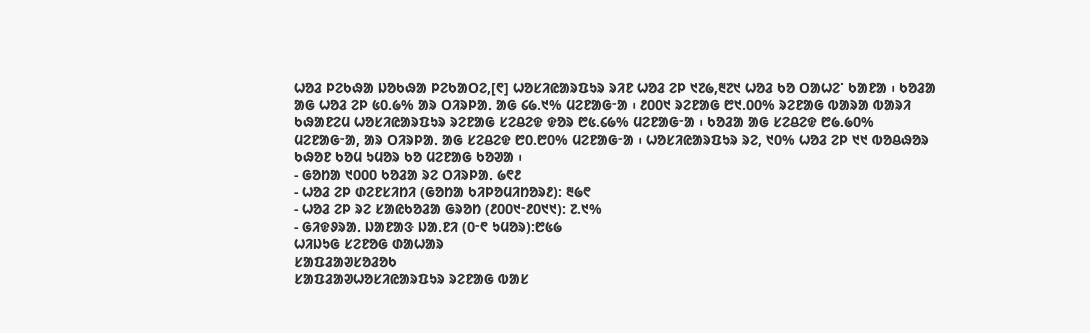ᱦᱚᱲ ᱞᱮᱠᱷᱟ ᱡᱚᱠᱷᱟ ᱞᱮᱠᱟᱛᱮ,[᱖] ᱦᱚᱥᱤᱭᱟᱨᱯᱩᱨ ᱨᱤᱱ ᱦᱚᱲ ᱮᱞ ᱑᱗᱙,᱓᱗᱑ ᱦᱚᱲ ᱠᱚ ᱛᱟᱦᱮᱸ ᱠᱟᱱᱟ ᱾ ᱠᱚᱲᱟ ᱟᱜ ᱦᱚᱲ ᱮᱞ ᱕᱐.᱙% ᱟᱨ ᱛᱤᱨᱞᱟᱹ ᱟᱜ ᱔᱙.᱑% ᱢᱮᱱᱟᱜᱼᱟ ᱾ ᱒᱐᱐᱑ ᱨᱮᱱᱟᱜ ᱘᱑.᱐᱐% ᱨᱮᱱᱟᱜ ᱵᱟᱨᱟ ᱵᱟᱨᱤ ᱠᱷᱟᱱᱮᱢ ᱦᱚᱥᱤᱭᱟᱨᱯᱩᱨ ᱨᱮᱱᱟᱜ ᱥᱮᱪᱮᱫ ᱫᱚᱨ ᱘᱕.᱔᱙% ᱢᱮᱱᱟᱜᱼᱟ ᱾ ᱠᱚᱲᱟ ᱟᱜ ᱥᱮᱪᱮᱫ ᱘᱙.᱙᱐% ᱢᱮᱱᱟᱜᱼᱟ, ᱟᱨ ᱛᱤᱨᱞᱟᱹ ᱟᱜ ᱥᱮᱪᱮᱫ ᱘᱐.᱘᱐% ᱢᱮᱱᱟᱜᱼᱟ ᱾ ᱦᱚᱥᱤᱭᱟᱨᱯᱩᱨ ᱨᱮ, ᱑᱐% ᱦᱚᱲ ᱮᱞ ᱑᱑ ᱵᱚᱪᱷᱚᱨ ᱠᱷᱚᱱ ᱠᱚᱢ ᱩᱢᱚᱨ ᱠᱚ ᱢᱮᱱᱟᱜ ᱠᱚᱣᱟ ᱾
- ᱜᱚᱴᱟ ᱑᱐᱐᱐ ᱠᱚᱲᱟ ᱨᱮ ᱛᱤᱨᱞᱟᱹ ᱙᱖᱒
- ᱦᱚᱲ ᱮᱞ ᱰᱮᱱᱥᱤᱴᱤ (ᱜᱚᱴᱟ ᱠᱤᱞᱚᱢᱤᱴᱚᱨ᱒): ᱓᱙᱖
- ᱦᱚᱲ ᱮᱞ ᱨᱮ ᱥᱟᱭᱠᱚᱲᱟ ᱜᱨᱚᱴ (᱒᱐᱐᱑ᱼ᱒᱐᱑᱑): ᱗.᱑%
- ᱜᱤᱫᱽᱨᱟᱹ ᱡᱟᱱᱟᱝ ᱡᱟᱹᱱᱤ (᱐ᱼ᱖ ᱩᱢᱚᱨ):᱘᱕᱙
ᱦᱤᱡᱩᱜ ᱥᱮᱱᱚᱜ ᱰᱟᱦᱟᱨ
ᱥᱟᱯᱲᱟᱣᱥᱚᱲᱚᱠ
ᱥᱟᱯᱲᱟᱣᱦᱚᱥᱤᱭᱟᱨᱯᱩᱨ ᱨᱮᱱᱟᱜ ᱵᱟᱥ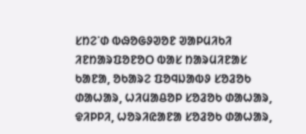ᱥᱴᱮᱸᱰ ᱵᱷᱚᱜᱽᱣᱚᱱ ᱣᱟᱞᱢᱤᱠᱤ ᱤᱱᱴᱟᱨᱯᱚᱱᱚᱛ ᱵᱟᱥ ᱴᱟᱨᱢᱤᱱᱟᱥ ᱠᱟᱱᱟ, ᱚᱠᱟᱨᱮ ᱯᱚᱧᱡᱟᱵᱽ ᱥᱚᱲᱚᱠ ᱰᱟᱦᱟᱨ, ᱦᱤᱢᱟᱪᱚᱞ ᱥᱚᱲᱚᱠ ᱰᱟᱦᱟᱨ, ᱫᱤᱞᱞᱤ, ᱦᱚᱨᱤᱭᱟᱱᱟ ᱥᱚᱲᱚᱠ ᱰᱟᱦᱟᱨ,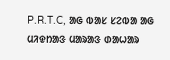P.R.T.C, ᱟᱜ ᱵᱟᱥ ᱥᱮᱵᱟ ᱟᱜ ᱢᱤᱫᱴᱟᱝ ᱢᱟᱨᱟᱝ ᱰᱟᱦᱟᱨ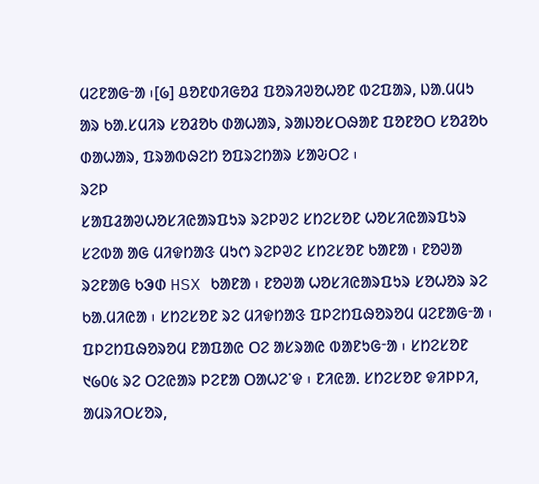ᱢᱮᱱᱟᱜᱼᱟ ᱾[᱙] ᱪᱚᱱᱰᱤᱜᱚᱲ ᱯᱚᱨᱤᱣᱚᱦᱚᱱ ᱵᱮᱯᱟᱨ, ᱡᱟᱹᱢᱢᱩ ᱟᱨ ᱠᱟᱹᱥᱢᱤᱨ ᱥᱚᱲᱚᱠ ᱰᱟᱦᱟᱨ, ᱨᱟᱡᱚᱥᱛᱷᱟᱱ ᱯᱚᱱᱚᱛ ᱥᱚᱲᱚᱠ ᱰᱟᱦᱟᱨ, ᱯᱨᱟᱵᱷᱮᱴ ᱚᱯᱨᱮᱴᱟᱨ ᱥᱟᱶᱛᱮ ᱾
ᱨᱮᱞ
ᱥᱟᱯᱲᱟᱣᱦᱚᱥᱤᱭᱟᱨᱯᱩᱨ ᱨᱮᱞᱣᱮ ᱥᱴᱮᱥᱚᱱ ᱦᱚᱥᱤᱭᱟᱨᱯᱩᱨ ᱥᱮᱵᱟ ᱟᱜ ᱢᱤᱫᱴᱟᱝ ᱢᱩᱬ ᱨᱮᱞᱣᱮ ᱥᱴᱮᱥᱚᱱ ᱠᱟᱱᱟ ᱾ ᱱᱚᱣᱟ ᱨᱮᱱᱟᱜ ᱠᱳᱰ HSX ᱠᱟᱱᱟ ᱾ ᱱᱚᱣᱟ ᱦᱚᱥᱤᱭᱟᱨᱯᱩᱨ ᱥᱚᱦᱚᱨ ᱨᱮ ᱠᱟᱹᱢᱤᱭᱟ ᱾ ᱥᱴᱮᱥᱚᱱ ᱨᱮ ᱢᱤᱫᱴᱟᱝ ᱯᱞᱮᱴᱯᱷᱚᱨᱚᱢ ᱢᱮᱱᱟᱜᱼᱟ ᱾ ᱯᱞᱮᱴᱯᱷᱚᱨᱚᱢ ᱱᱟᱯᱟᱭ ᱛᱮ ᱟᱥᱨᱟᱭ ᱵᱟᱱᱩᱜᱼᱟ ᱾ ᱥᱴᱮᱥᱚᱱ ᱑᱙᱐᱕ ᱨᱮ ᱛᱮᱭᱟᱨ ᱞᱮᱱᱟ ᱛᱟᱦᱮᱸᱫ ᱾ ᱱᱤᱭᱟᱹ ᱥᱴᱮᱥᱚᱱ ᱫᱤᱞᱞᱤ, ᱟᱢᱨᱤᱛᱥᱚᱨ,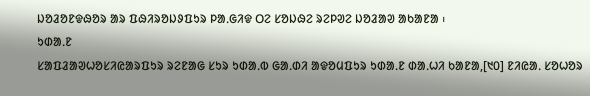ᱡᱚᱲᱚᱱᱫᱷᱚᱨ ᱟᱨ ᱯᱷᱤᱨᱚᱡᱽᱯᱩᱨ ᱞᱟᱹᱜᱤᱫ ᱛᱮ ᱥᱚᱡᱷᱮ ᱨᱮᱞᱣᱮ ᱡᱚᱲᱟᱣ ᱟᱠᱟᱱᱟ ᱾
ᱩᱰᱟᱹᱱ
ᱥᱟᱯᱲᱟᱣᱦᱚᱥᱤᱭᱟᱨᱯᱩᱨ ᱨᱮᱱᱟᱜ ᱥᱩᱨ ᱩᱰᱟᱹᱵ ᱜᱟᱹᱰᱤ ᱟᱫᱚᱢᱯᱩᱨ ᱩᱰᱟᱹᱱ ᱰᱟᱹᱦᱤ ᱠᱟᱱᱟ,[᱑᱐] ᱱᱤᱭᱟᱹ ᱥᱚᱦᱚᱨ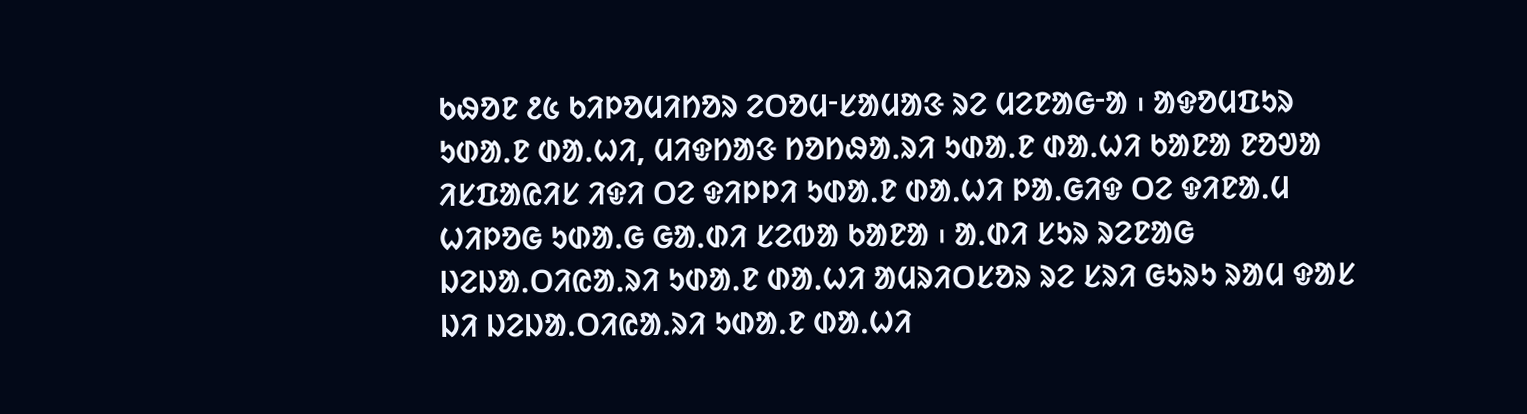ᱠᱷᱚᱱ ᱒᱕ ᱠᱤᱞᱚᱢᱤᱴᱚᱨ ᱮᱛᱚᱢᱼᱥᱟᱢᱟᱝ ᱨᱮ ᱢᱮᱱᱟᱜᱼᱟ ᱾ ᱟᱫᱚᱢᱯᱩᱨ ᱩᱰᱟᱹᱱ ᱰᱟᱹᱦᱤ, ᱢᱤᱫᱴᱟᱝ ᱴᱚᱴᱷᱟᱹᱨᱤ ᱩᱰᱟᱹᱱ ᱰᱟᱹᱦᱤ ᱠᱟᱱᱟ ᱱᱚᱣᱟ ᱤᱥᱯᱟᱭᱤᱥ ᱤᱫᱤ ᱛᱮ ᱫᱤᱞᱞᱤ ᱩᱰᱟᱹᱱ ᱰᱟᱹᱦᱤ ᱞᱟᱹᱜᱤᱫ ᱛᱮ ᱫᱤᱱᱟᱹᱢ ᱦᱤᱞᱚᱜ ᱩᱰᱟᱹᱜ ᱜᱟᱹᱰᱤ ᱥᱮᱵᱟ ᱠᱟᱱᱟ ᱾ ᱟᱹᱰᱤ ᱥᱩᱨ ᱨᱮᱱᱟᱜ ᱡᱮᱡᱟᱹᱛᱤᱭᱟᱹᱨᱤ ᱩᱰᱟᱹᱱ ᱰᱟᱹᱦᱤ ᱟᱢᱨᱤᱛᱥᱚᱨ ᱨᱮ ᱥᱨᱤ ᱜᱩᱨᱩ ᱨᱟᱢ ᱫᱟᱥ ᱡᱤ ᱡᱮᱡᱟᱹᱛᱤᱭᱟᱹᱨᱤ ᱩᱰᱟᱹᱱ ᱰᱟᱹᱦᱤ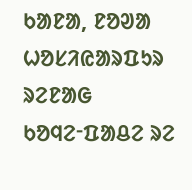ᱠᱟᱱᱟ, ᱱᱚᱣᱟ ᱦᱚᱥᱤᱭᱟᱨᱯᱩᱨ ᱨᱮᱱᱟᱜ ᱠᱚᱧᱮᱼᱯᱟᱪᱮ ᱨᱮ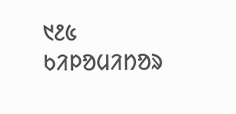᱑᱒᱕ ᱠᱤᱞᱚᱢᱤᱴᱚᱨ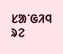ᱥᱟᱸᱜᱤᱧ ᱨᱮ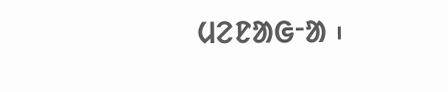ᱢᱮᱱᱟᱜᱼᱟ ᱾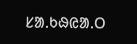ᱥᱟᱹᱠᱷᱭᱟᱹᱛ